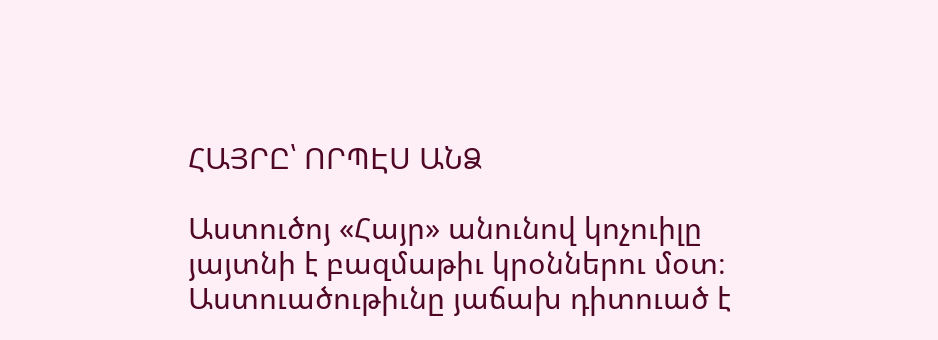ՀԱՅՐԸ՝ ՈՐՊԷՍ ԱՆՁ

Աստուծոյ «Հայր» անունով կոչուիլը յայտնի է բազմաթիւ կրօններու մօտ։ Աստուածութիւնը յաճախ դիտուած է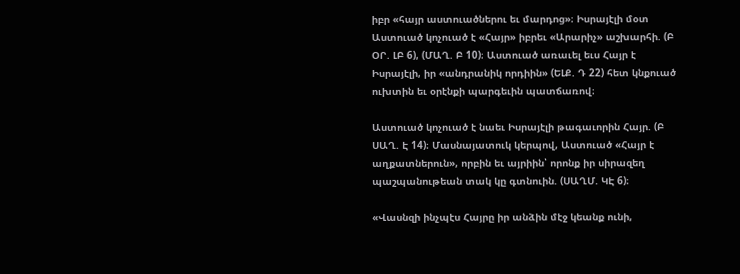իբր «հայր աստուածներու եւ մարդոց»։ Իսրայէլի մօտ Աստուած կոչուած է «Հայր» իբրեւ «Արարիչ» աշխարհի. (Բ ՕՐ. ԼԲ 6), (ՄԱՂ. Բ 10)։ Աստուած առաւել եւս Հայր է Իսրայէլի, իր «անդրանիկ որդիին» (ԵԼՔ. Դ 22) հետ կնքուած ուխտին եւ օրէնքի պարգեւին պատճառով։

Աստուած կոչուած է նաեւ Իսրայէլի թագաւորին Հայր. (Բ ՍԱՂ. Է 14)։ Մասնայատուկ կերպով, Աստուած «Հայր է աղքատներուն», որբին եւ այրիին՝ որոնք իր սիրազեղ պաշպանութեան տակ կը գտնուին. (ՍԱՂՄ. ԿԷ 6)։

«Վասնզի ինչպէս Հայրը իր անձին մէջ կեանք ունի,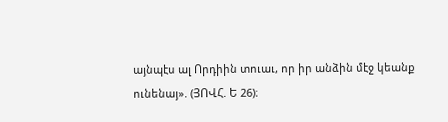այնպէս ալ Որդիին տուաւ, որ իր անձին մէջ կեանք ունենայ». (ՅՈՎՀ. Ե 26)։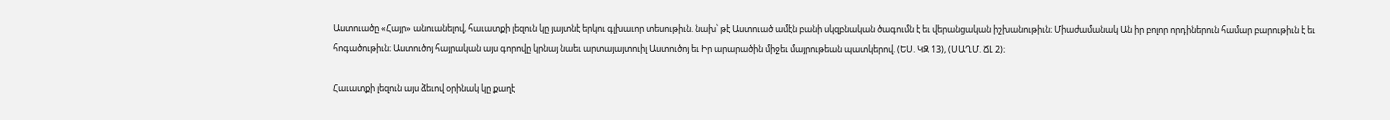Աստուածը «Հայր» անուանելով, հաւատքի լեզուն կը յայտնէ երկու գլխաւոր տեսութիւն. նախ՝ թէ Աստուած ամէն բանի սկզբնական ծագումն է եւ վերանցական իշխանութիւն։ Միաժամանակ Ան իր բոլոր որդիներուն համար բարութիւն է եւ հոգածութիւն։ Աստուծոյ հայրական այս գորովը կրնայ նաեւ արտայայտուիլ Աստուծոյ եւ Իր արարածին միջեւ մայրութեան պատկերով. (ԵՍ. ԿԶ 13), (ՍԱՂՄ. ՃԼ 2)։

Հաւատքի լեզուն այս ձեւով օրինակ կը քաղէ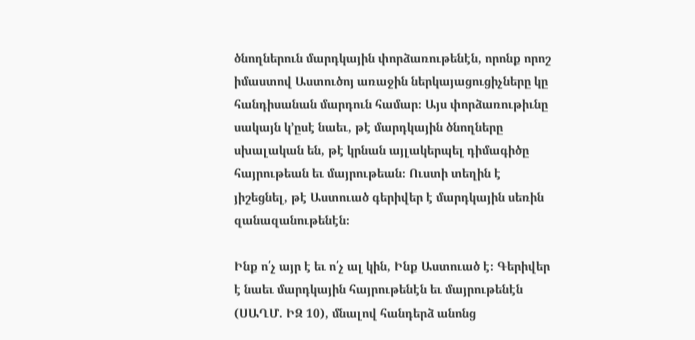ծնողներուն մարդկային փորձառութենէն, որոնք որոշ իմաստով Աստուծոյ առաջին ներկայացուցիչները կը հանդիսանան մարդուն համար։ Այս փորձառութիւնը սակայն կ՚ըսէ նաեւ, թէ մարդկային ծնողները սխալական են, թէ կրնան այլակերպել դիմագիծը հայրութեան եւ մայրութեան։ Ուստի տեղին է յիշեցնել, թէ Աստուած գերիվեր է մարդկային սեռին զանազանութենէն։

Ինք ո՛չ այր է եւ ո՛չ ալ կին, Ինք Աստուած է։ Գերիվեր է նաեւ մարդկային հայրութենէն եւ մայրութենէն (ՍԱՂՄ. ԻԶ 10), մնալով հանդերձ անոնց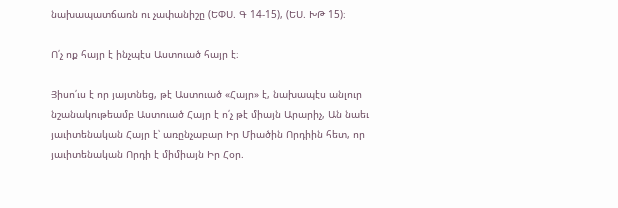նախապատճառն ու չափանիշը (ԵՓՍ. Գ 14-15), (ԵՍ. ԽԹ 15)։

Ո՛չ ոք հայր է ինչպէս Աստուած հայր է։

Յիսո՛ւս է որ յայտնեց, թէ Աստուած «Հայր» է, նախապէս անլուր նշանակութեամբ Աստուած Հայր է ո՛չ թէ միայն Արարիչ, Ան նաեւ յաւիտենական Հայր է՝ առընչաբար Իր Միածին Որդիին հետ, որ յաւիտենական Որդի է միմիայն Իր Հօր.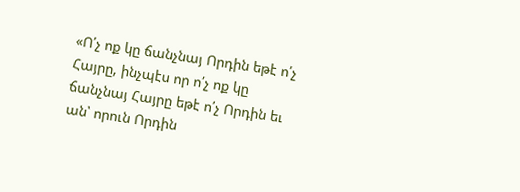«Ո՛չ ոք կը ճանչնայ Որդին եթէ ո՛չ Հայրը, ինչպէս որ ո՛չ ոք կը ճանչնայ Հայրը եթէ ո՛չ Որդին եւ ան՝ որուն Որդին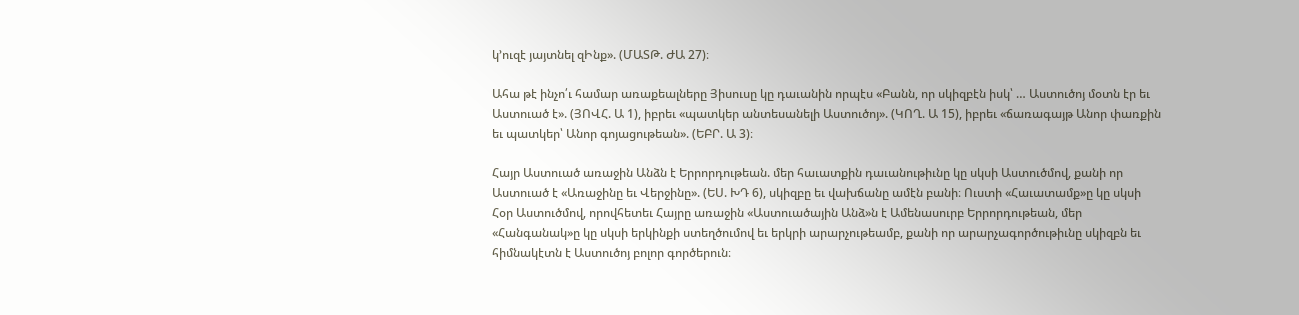կ՚ուզէ յայտնել զԻնք». (ՄԱՏԹ. ԺԱ 27)։

Ահա թէ ինչո՛ւ համար առաքեալները Յիսուսը կը դաւանին որպէս «Բանն, որ սկիզբէն իսկ՝ … Աստուծոյ մօտն էր եւ Աստուած է». (ՅՈՎՀ. Ա 1), իբրեւ «պատկեր անտեսանելի Աստուծոյ». (ԿՈՂ. Ա 15), իբրեւ «ճառագայթ Անոր փառքին եւ պատկեր՝ Անոր գոյացութեան». (ԵԲՐ. Ա 3)։

Հայր Աստուած առաջին Անձն է Երրորդութեան. մեր հաւատքին դաւանութիւնը կը սկսի Աստուծմով, քանի որ Աստուած է «Առաջինը եւ Վերջինը». (ԵՍ. ԽԴ 6), սկիզբը եւ վախճանը ամէն բանի։ Ուստի «Հաւատամք»ը կը սկսի Հօր Աստուծմով, որովհետեւ Հայրը առաջին «Աստուածային Անձ»ն է Ամենասուրբ Երրորդութեան, մեր «Հանգանակ»ը կը սկսի երկինքի ստեղծումով եւ երկրի արարչութեամբ, քանի որ արարչագործութիւնը սկիզբն եւ հիմնակէտն է Աստուծոյ բոլոր գործերուն։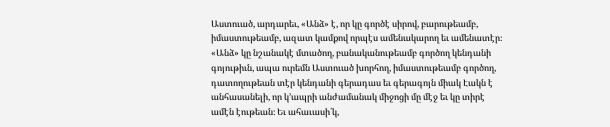Աստուած, արդարեւ, «Անձ» է, որ կը գործէ սիրով, բարութեամբ, իմաստութեամբ, ազատ կամքով որպէս ամենակարող եւ ամենատէր։ «Անձ» կը նշանակէ մտածող, բանականութեամբ գործող կենդանի գոյութիւն, ապա ուրեմն Աստուած խորհող, իմաստութեամբ գործող, դատողութեան տէր կենդանի գերադաս եւ գերագոյն միակ Էակն է անհասանելի, որ կ՚ապրի անժամանակ միջոցի մը մէջ եւ կը տիրէ ամէն էութեան։ Եւ ահաւասի՛կ,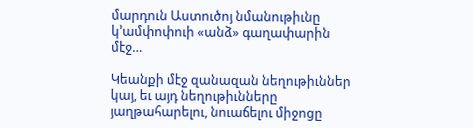մարդուն Աստուծոյ նմանութիւնը կ՚ամփոփուի «անձ» գաղափարին մէջ…

Կեանքի մէջ զանազան նեղութիւններ կայ, եւ այդ նեղութիւնները յաղթահարելու, նուաճելու միջոցը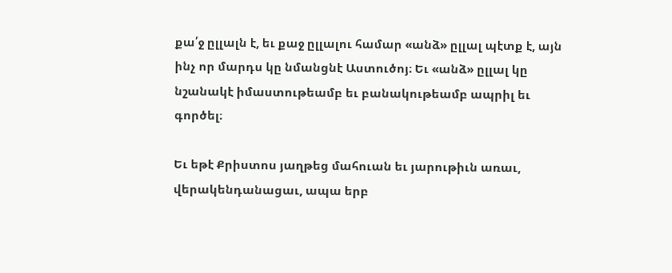քա՛ջ ըլլալն է, եւ քաջ ըլլալու համար «անձ» ըլլալ պէտք է, այն ինչ որ մարդս կը նմանցնէ Աստուծոյ։ Եւ «անձ» ըլլալ կը նշանակէ իմաստութեամբ եւ բանակութեամբ ապրիլ եւ գործել։

Եւ եթէ Քրիստոս յաղթեց մահուան եւ յարութիւն առաւ, վերակենդանացաւ, ապա երբ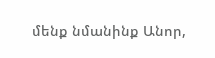մենք նմանինք Անոր,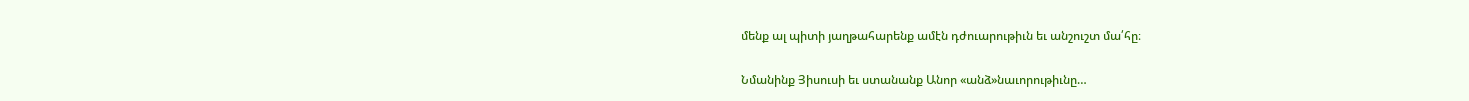մենք ալ պիտի յաղթահարենք ամէն դժուարութիւն եւ անշուշտ մա՛հը։

Նմանինք Յիսուսի եւ ստանանք Անոր «անձ»նաւորութիւնը…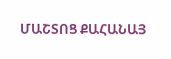ՄԱՇՏՈՑ ՔԱՀԱՆԱՅ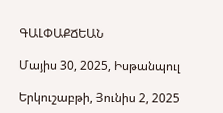ԳԱԼՓԱՔՃԵԱՆ

Մայիս 30, 2025, Իսթանպուլ

Երկուշաբթի, Յունիս 2, 2025